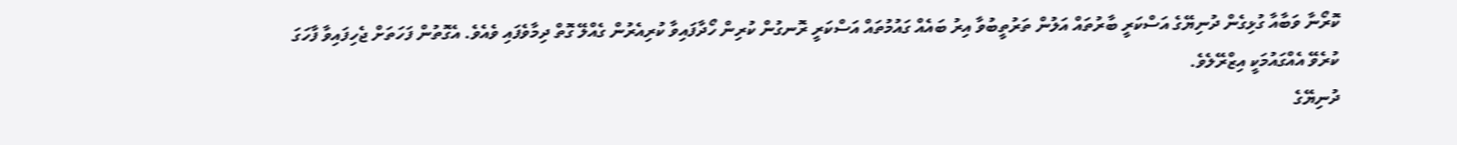ކޮރޯނާ ވަބާއާ ގުޅިގެން ދުނިޔޭގެ އަސްކަރީ ބާރުތައް އަލުން ތަރުތީބުވާ އިރު ބައެއް ގައުމުތައް އަސްކަރީ ރޮނގުން ކުރިން ހޯދާފައިވާ ކުރިއެރުން ގެއްލޭ ގޮތް ދިމާވެފައި ވެއެވެ. އެގޮތުން ފަހަތަށް ޖެހިފައިވާ ފާހަގަ ކުރެވޭ އެއްގައުމަކީ އިޒްރޭލެވެ.
ދުނިޔޭގެ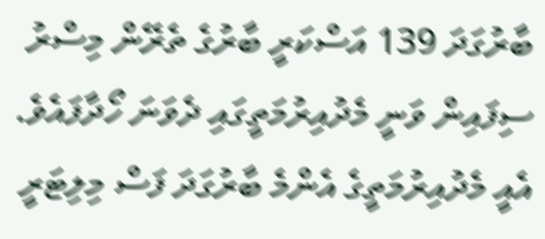ބާރުގަދަ 139 އަސްކަރީ ބާރުގެ ތެރޭން މިސްރު ސިފައިން ވަނީ މެދުއިރުމަތީގައި ދެވަނަ ހޯދާފައެވެ. އެއީ މެދުއިރުމަތީގެ އެންމެ ބާރުގަދަ ފަސް މިލިޓަރީ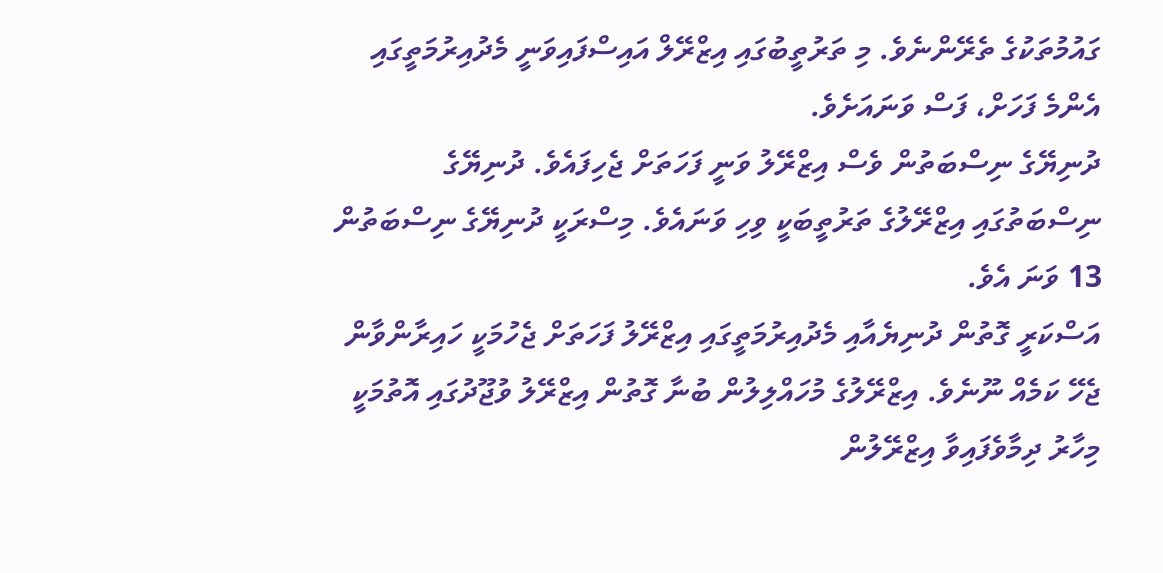ގައުމުތަކުގެ ތެރޭންނެވެ. މި ތަރުތީބުގައި އިޒްރޭލް އައިސްފައިވަނީ މެދުއިރުމަތީގައި އެންމެ ފަހަށް، ފަސް ވަނައަށެވެ.
ދުނިޔޭގެ ނިސްބަތުން ވެސް އިޒްރޭލު ވަނީ ފަހަތަށް ޖެހިފައެވެ. ދުނިޔޭގެ ނިސްބަތުގައި އިޒްރޭލުގެ ތަރުތީބަކީ ވިހި ވަނައެވެ. މިސްރަކީ ދުނިޔޭގެ ނިސްބަތުން 13 ވަނަ އެވެ.
އަސްކަރީ ގޮތުން ދުނިޔެއާއި މެދުއިރުމަތީގައި އިޒްރޭލު ފަހަތަށް ޖެހުމަކީ ހައިރާންވާން ޖެހޭ ކަމެއް ނޫނެވެ. އިޒްރޭލުގެ މުހައްލިލުން ބުނާ ގޮތުން އިޒްރޭލު ވުޖޫދުގައި އޮތުމަކީ މިހާރު ދިމާވެފައިވާ އިޒްރޭލުން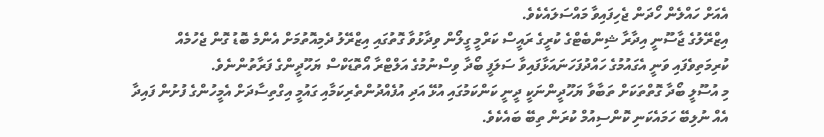އެއަށް ހައްލެން ހޯދަން ޖެހިފައިވާ މައްސަލައެކެވެ.
އިޒްރޭލުގެ ޖާސޫނީ އިދާރާ ޝިންބެޓްގެ ކުރީގެ ރައީސް ކަރްމީ ގީލޯން ވިދާޅުވާ ގޮތުގައި އިޒްރޭލު ދެމިއޮތުމަށް އެންމެ ބޮޑު ގޮން ޖެހުމެއް ކުރިމަތިވެފައި ވަނީ އެގައުމުގެ ހައްދުފަހަނައަޅާފައިވާ ސަލަފީ ބޯދާ ވިސްނުމުގެ އަލްޓްރާ އޯތޮޑަކްސް ޔަހޫދީންގެ ފަރާތުންނެވެ.
މި އުސޫލީ ބޯދާ ގޮތްތަކަށް ތަބާވާ ޔަހޫދީންނަކީ ދީނީ ކަންކަމުގައި އުޅޭ އަދި އުފެއްދުންތެރިކަމާއި ގައުމީ އިގްތިސާދަށް އެމީހުންގެ ފުށުން ފައިދާ އެއް ނުލިބޭ ހަމައެކަނި ކޮންސިއުމް ކުރަން ތިބޭ ބައެކެވެ.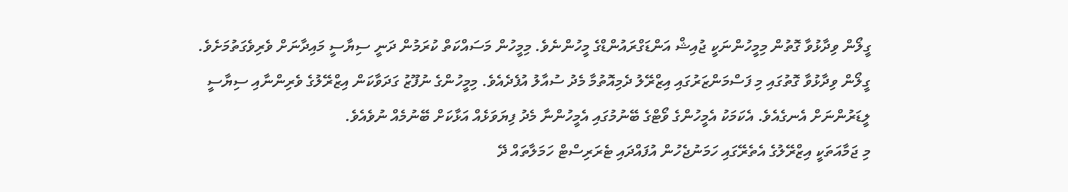ގީލޯން ވިދާޅުވާ ގޮތުން މިމީހުންނަކީ ޖުއިޝް އަންޑަގްރައުންޑްގެ މީހުންނެވެ. މިމީހުން މަސައްކަތް ކުރަމުން ދަނީ ސިޔާސީ މައިދާނަށް ވެރިވެގަތުމަށެވެ.
ގީލޯން ވިދާޅުވާ ގޮތުގައި މި ފަސްމަންޒަރުގައި އިޒްރޭލު ދެމިއޮތުމާ މެދު ސުއާލު އުފެދެއެވެ. މިމީހުންގެ ނުފޫޒު ގަދަވާކަން އިޒްރޭލުގެ ވެރިންނާއި ސިޔާސީ ލީޑަރުންނަށް އެނގެއެވެ. އެކަމަކު އެމީހުންގެ ވޯޓްގެ ބޭނުމުގައި އެމީހުންނާ މެދު ފިޔަވަޅެއް އަޅާކަށް ބޭނުމެއް ނުވެއެވެ.
މި ޖަމާއަތަކީ އިޒްރޭލުގެ އެތެރޭގައި ހަމަނުޖެހުން އުފައްދައި ޓެރަރިސްޓް ހަމަލާތައް ދޭ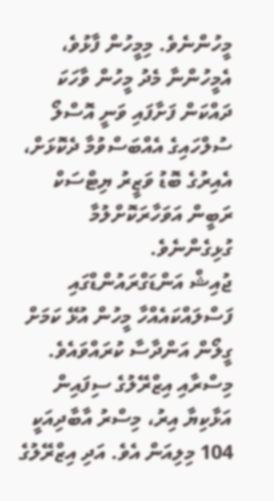މީހުންނެވެ. މިމީހުން ފާޅުވެ، އެމީހުންނާ މެދު މީހުން ވާހަކަ ދައްކަން ފަށާފައި ވަނީ އޮސްލޯ ސުލްހައިގެ އެއްބަސްވުމާ ދެކޮޅަށް، އެއިރުގެ ބޮޑު ވަޒީރު ޔިޓްސަކް ރަބީން އަވަހާރަކޮށްލުމާ ގުޅިގެންނެވެ.
ޖުއިޝް އަންޑަގްރައުންޑްގައި ފަސްލައްކައެއްހާ މީހުން އުޅޭ ކަމަށް ގީލޯން އަންދާސާ ކުރައްވައެވެ.
މިސްރާއި އިޒްރޭލުގެ ސިފައިން އަޅާކިޔާ އިރު، މިސްރު އާބާދިއަކީ 104 މިލިއަން އެވެ. އަދި އިޒްރޭލުގެ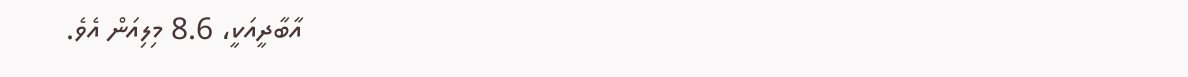އާބާދީއަކީ، 8.6 މިލިއަން އެވެ.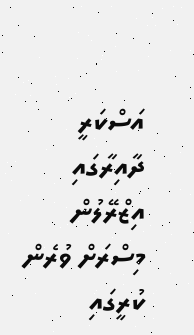އަސްކަރީ ދާއިރާގައި އިޒްރޭލުން މިސްރަށް ވުރެން ކުރީގައި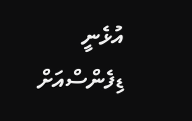އުޅެނީ ޑިފެންސްއަށް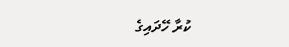ކުރާ ހޭދައިގެ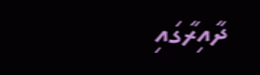ދާއިރާގައި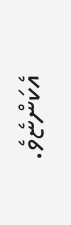އެކަންޏެވެ.